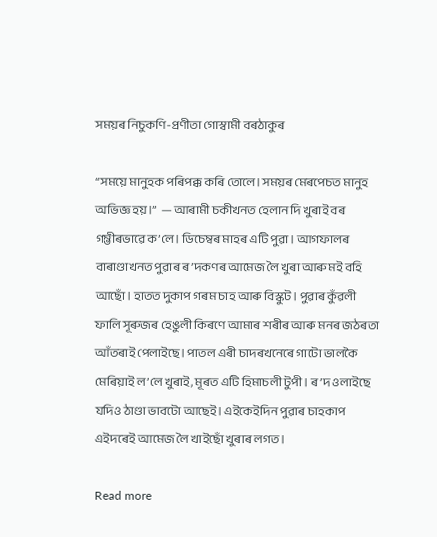সময়ৰ নিচুকণি-প্ৰণীতা গোস্বামী বৰঠাকুৰ

“সময়ে মানুহক পৰিপক্ক কৰি তোলে। সময়ৰ মেৰপেচত মানুহ অভিজ্ঞ হয়।”  — আৰামী চকীখনত হেলান দি খুৰাই বৰ গম্ভীৰভাৱে ক’লে।‌ ডিচেম্বৰ মাহৰ এটি পুৱা। আগফালৰ বাৰাণ্ডাখনত পুৱাৰ ৰ’দকণৰ আমেজ লৈ খুৰা আৰু মই বহি আছোঁ। হাতত দুকাপ গৰম চাহ আৰু বিস্কুট। পুৱাৰ কুঁৱলী ফালি সূৰুজৰ হেঙুলী কিৰণে আমাৰ শৰীৰ আৰু মনৰ জঠৰতা আঁতৰাই পেলাইছে। পাতল এৰী চাদৰখনেৰে গাটো ভালকৈ মেৰিয়াই ল’লে খুৰাই, মূৰত এটি হিমাচলী টুপী। ৰ’দ ওলাইছে যদিও ঠাণ্ডা ভাবটো আছেই। এইকেইদিন পুৱাৰ চাহকাপ এইদৰেই আমেজ লৈ খাইছোঁ খুৰাৰ লগত।

Read more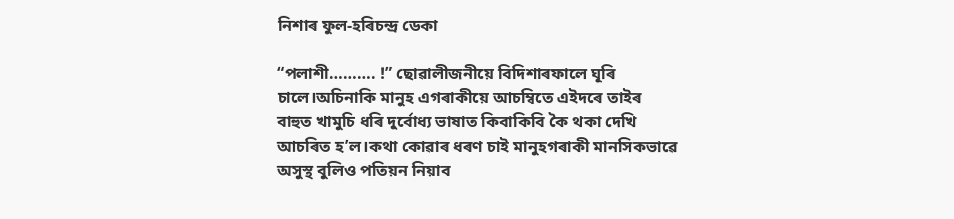নিশাৰ ফুল-হৰিচন্দ্ৰ ডেকা

“পলাশী………. !” ছোৱালীজনীয়ে বিদিশাৰফালে ঘূৰি চালে।অচিনাকি মানুহ এগৰাকীয়ে আচম্বিতে এইদৰে তাইৰ বাহুত খামুচি ধৰি দুৰ্বোধ্য ভাষাত কিবাকিবি কৈ থকা দেখি আচৰিত হ’ল।কথা কোৱাৰ ধৰণ চাই মানুহগৰাকী মানসিকভাৱে অসুস্থ বুলিও পতিয়ন নিয়াব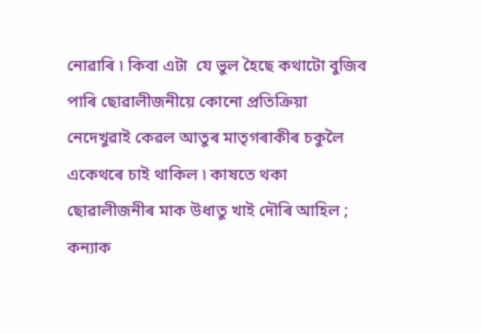নোৱাৰি ৷ কিবা এটা  যে ভুল হৈছে কথাটো বুজিব পাৰি ছোৱালীজনীয়ে কোনো প্ৰতিক্ৰিয়া নেদেখুৱাই কেৱল আতুৰ মাতৃগৰাকীৰ চকুলৈ একেথৰে চাই থাকিল ৷ কাষতে থকা  ছোৱালীজনীৰ মাক উধাতু খাই দৌৰি আহিল ; কন্যাক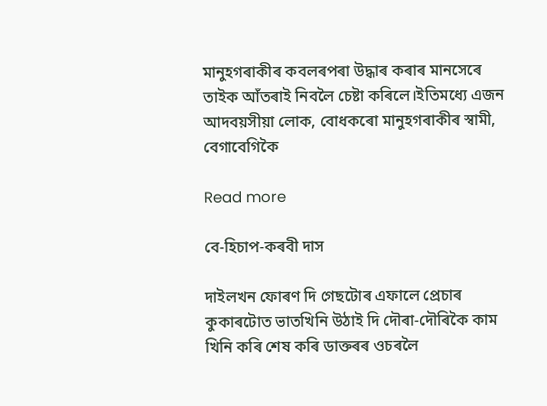মানুহগৰাকীৰ কবলৰপৰা উদ্ধাৰ কৰাৰ মানসেৰে তাইক আঁতৰাই নিবলৈ চেষ্টা কৰিলে।ইতিমধ্যে এজন আদবয়সীয়া লোক, বোধকৰো মানুহগৰাকীৰ স্বামী, বেগাবেগিকৈ

Read more

বে-হিচাপ-কৰবী দাস

দাইলখন ফোৰণ দি গেছটোৰ এফালে প্ৰেচাৰ কুকাৰটোত ভাতখিনি উঠাই দি দৌৰা-দৌৰিকৈ কাম খিনি কৰি শেষ কৰি ডাক্তৰৰ ওচৰলৈ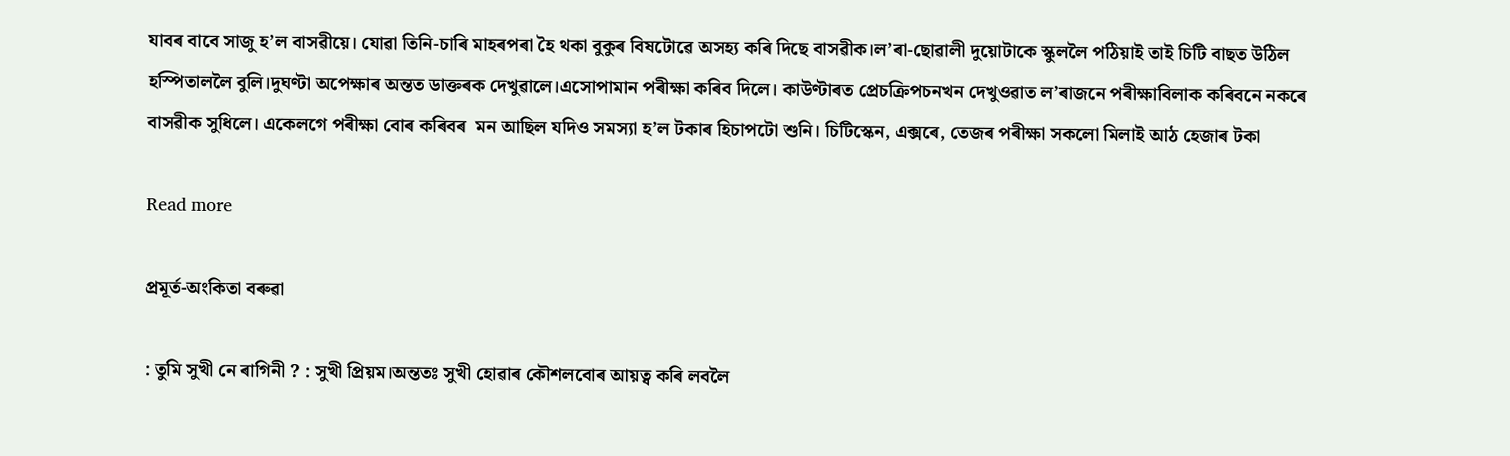যাবৰ বাবে সাজু হ’ল বাসৱীয়ে। যোৱা তিনি-চাৰি মাহৰপৰা হৈ থকা বুকুৰ বিষটোৱে অসহ্য কৰি দিছে বাসৱীক।ল’ৰা-ছোৱালী দুয়োটাকে স্কুললৈ পঠিয়াই তাই চিটি বাছত উঠিল হস্পিতাললৈ বুলি।দুঘণ্টা অপেক্ষাৰ অন্তত ডাক্তৰক দেখুৱালে।এসোপামান পৰীক্ষা কৰিব দিলে। কাউণ্টাৰত প্ৰেচক্ৰিপচনখন দেখুওৱাত ল’ৰাজনে পৰীক্ষাবিলাক কৰিবনে নকৰে বাসৱীক সুধিলে। একেলগে পৰীক্ষা বোৰ কৰিবৰ  মন আছিল যদিও সমস্যা হ’ল টকাৰ হিচাপটো শুনি। চিটিস্কেন, এক্সৰে, তেজৰ পৰীক্ষা সকলো মিলাই আঠ হেজাৰ টকা

Read more

প্ৰমূৰ্ত-অংকিতা বৰুৱা

: তুমি সুখী নে ৰাগিনী ? : সুখী প্ৰিয়ম।অন্ততঃ সুখী হোৱাৰ কৌশলবোৰ আয়ত্ব কৰি লবলৈ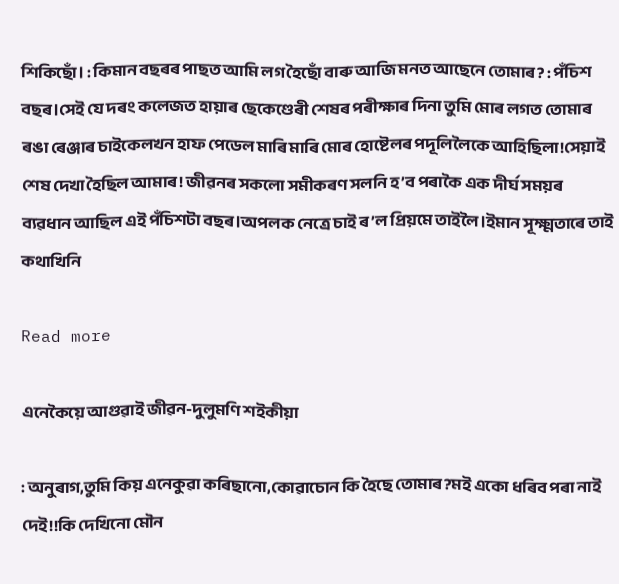শিকিছোঁ। : কিমান বছৰৰ পাছত আমি লগ হৈছোঁ বাৰু আজি মনত আছেনে তোমাৰ? : পঁচিশ বছৰ।সেই যে দৰং কলেজত হায়াৰ ছেকেণ্ডেৰী শেষৰ পৰীক্ষাৰ দিনা তুমি মোৰ লগত তোমাৰ ৰঙা ৰেঞ্জাৰ চাইকেলখন হাফ পেডেল মাৰি মাৰি মোৰ হোষ্টেলৰ পদূলিলৈকে আহিছিলা!সেয়াই শেষ দেখা হৈছিল আমাৰ! জীৱনৰ সকলো সমীকৰণ সলনি হ’ব পৰাকৈ এক দীৰ্ঘ সময়ৰ ব্যৱধান আছিল এই পঁচিশটা বছৰ।অপলক নেত্ৰে চাই ৰ’ল প্ৰিয়মে তাইলৈ।ইমান সূক্ষ্মতাৰে তাই কথাখিনি

Read more

এনেকৈয়ে আগুৱাই জীৱন-দুলুমণি শইকীয়া

: অনুৰাগ,তুমি কিয় এনেকুৱা কৰিছানো,কোৱাচোন কি হৈছে তোমাৰ?মই একো ধৰিব পৰা নাই দেই!!কি দেখিনো মৌন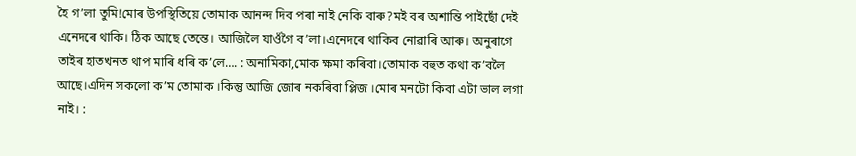হৈ গ’লা তুমি!মোৰ উপস্থিতিয়ে তোমাক আনন্দ দিব পৰা নাই নেকি বাৰু?মই বৰ অশান্তি পাইছোঁ দেই এনেদৰে থাকি। ঠিক আছে তেন্তে। আজিলৈ যাওঁগৈ ব’লা।এনেদৰে থাকিব নোৱাৰি আৰু। অনুৰাগে তাইৰ হাতখনত থাপ মাৰি ধৰি ক’লে…. : অনামিকা,মোক ক্ষমা কৰিবা।তোমাক বহুত কথা ক’বলৈ আছে।এদিন সকলো ক’ম তোমাক ।কিন্তু আজি জোৰ নকৰিবা প্লিজ ।মোৰ মনটো কিবা এটা ভাল লগা নাই। :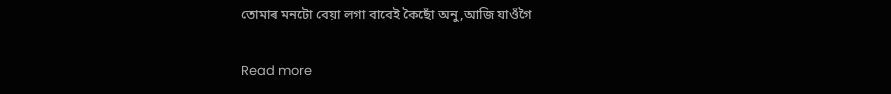তোমাৰ মনটো বেয়া লগা বাবেই কৈছোঁ অনু,আজি যাওঁগৈ

Read more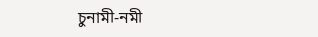চুনামী-নমী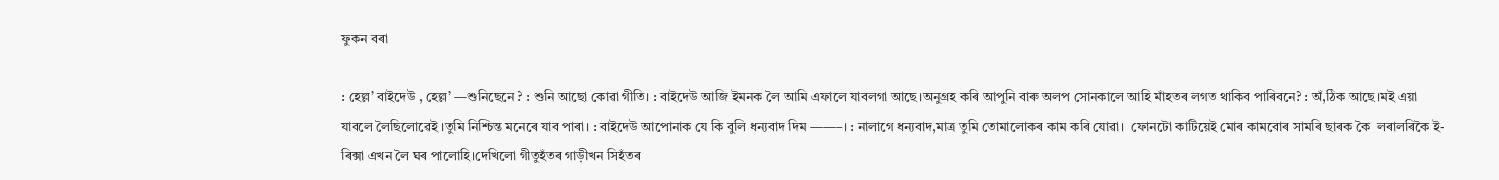ফুকন বৰা

: হেল্ল’ বাইদেউ , হেল্ল’ —শুনিছেনে ? : শুনি আছো কোৱা গীতি। : বাইদেউ আজি ইমনক লৈ আমি এফালে যাবলগা আছে।অনুগ্ৰহ কৰি আপুনি বাৰু অলপ সোনকালে আহি মাঁহতৰ লগত থাকিব পাৰিবনে? : অঁ,ঠিক আছে।মই এয়া যাবলে লৈছিলোৱেই ।তুমি নিশ্চিন্ত মনেৰে যাব পাৰা। : বাইদেউ আপোনাক যে কি বুলি ধন্যবাদ দিম ——–। : নালাগে ধন্যবাদ,মাত্ৰ তুমি তোমালোকৰ কাম কৰি যোৱা।  ফোনটো কাটিয়েই মোৰ কামবোৰ সামৰি ছাৰক কৈ  লৰালৰিকৈ ই-ৰিক্সা এখন লৈ ঘৰ পালোহি।দেখিলো গীতুহঁতৰ গাড়ীখন সিহঁতৰ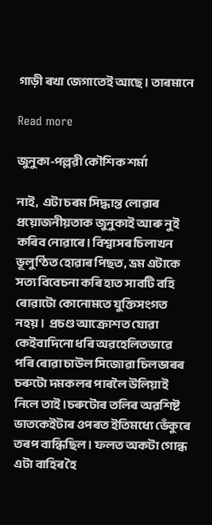গাড়ী ৰখা জেগাতেই আছে। তাৰমানে

Read more

জুনুকা-পল্লৱী কৌশিক শৰ্মা

নাই,  এটা চৰম সিদ্ধান্ত লোৱাৰ প্ৰয়োজনীয়তাক জুনুকাই আৰু নুই কৰিব নোৱাৰে। বিশ্বাসৰ চিলাখন ভূলুণ্ঠিত হোৱাৰ পিছত, ভ্ৰম এটাকে সত্য বিবেচনা কৰি হাত সাবটি বহি ৰোৱাটো কোনোমতে যুক্তিসংগত নহয়।  প্ৰচণ্ড আক্ৰোশত যোৱা কেইবাদিনো ধৰি অৱহেলিতভাৱে পৰি ৰোৱা চাউল সিজোৱা চিলভাৰৰ চৰুটো দমকলৰ পাৰলৈ উলিয়াই নিলে তাই।চৰুটোৰ তলিৰ অৱশিষ্ট ভাতকেইটাৰ ওপৰত ইতিমধ্যে ভেঁকুৰে তৰপ বান্ধিছিল। ফলত অকটা গোন্ধ এটা বাহিৰ হৈ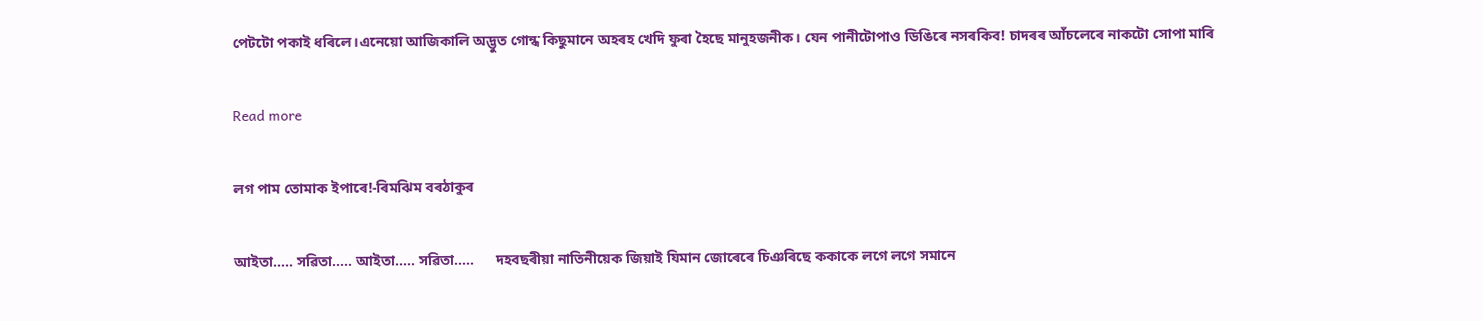পেটটো পকাই ধৰিলে।এনেয়ো আজিকালি অদ্ভুত গোন্ধ কিছুমানে অহৰহ খেদি ফুৰা হৈছে মানুহজনীক। যেন পানীটোপাও ডিঙিৰে নসৰকিব! চাদৰৰ আঁচলেৰে নাকটো সোপা মাৰি

Read more

লগ পাম তোমাক ইপাৰে!-ৰিমঝিম বৰঠাকুৰ

আইতা….. সৱিতা….. আইতা….. সৱিতা…..      দহবছৰীয়া নাতিনীয়েক জিয়াই যিমান জোৰেৰে চিঞৰিছে ককাকে লগে লগে সমানে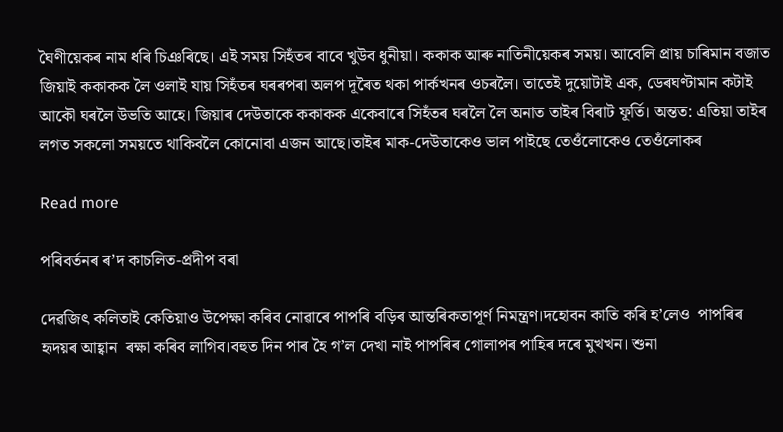ঘৈণীয়েকৰ নাম ধৰি চিঞৰিছে। এই সময় সিহঁতৰ বাবে খুউব ধুনীয়া। ককাক আৰু নাতিনীয়েকৰ সময়। আবেলি প্ৰায় চাৰিমান বজাত জিয়াই ককাকক লৈ ওলাই যায় সিহঁতৰ ঘৰৰপৰা অলপ দূৰৈত থকা পাৰ্কখনৰ ওচৰলৈ। তাতেই দুয়োটাই এক, ডেৰঘণ্টামান কটাই আকৌ ঘৰলৈ উভতি আহে। জিয়াৰ দেউতাকে ককাকক একেবাৰে সিহঁতৰ ঘৰলৈ লৈ অনাত তাইৰ বিৰাট ফূৰ্তি। অন্তত: এতিয়া তাইৰ লগত সকলো সময়তে থাকিবলৈ কোনোবা এজন আছে।তাইৰ মাক-দেউতাকেও ভাল পাইছে তেওঁলোকেও তেওঁলোকৰ

Read more

পৰিবৰ্তনৰ ৰ’দ কাচলিত-প্ৰদীপ বৰা

দেৱজিৎ কলিতাই কেতিয়াও উপেক্ষা কৰিব নোৱাৰে পাপৰি বড়িৰ আন্তৰিকতাপূৰ্ণ নিমন্ত্ৰণ।দহোবন কাতি কৰি হ’লেও  পাপৰিৰ হৃদয়ৰ আহ্বান  ৰক্ষা কৰিব লাগিব।বহুত দিন পাৰ হৈ গ’ল দেখা নাই পাপৰিৰ গোলাপৰ পাহিৰ দৰে মুখখন। শুনা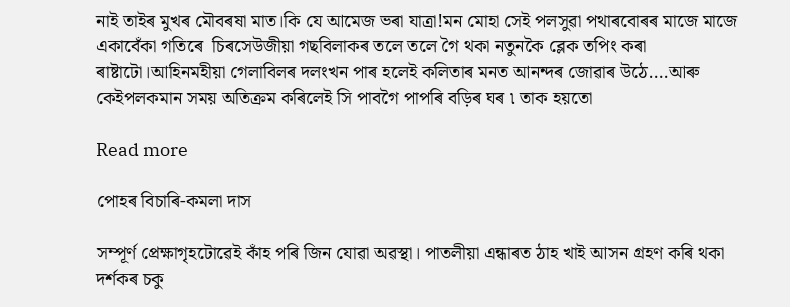নাই তাইৰ মুখৰ মৌবৰষা মাত।কি যে আমেজ ভৰা যাত্ৰা!মন মোহা সেই পলসুৱা পথাৰবোৰৰ মাজে মাজে  একাবেঁকা গতিৰে  চিৰসেউজীয়া গছবিলাকৰ তলে তলে গৈ থকা নতুনকৈ ব্লেক তপিং কৰা ৰাষ্টাটো।আহিনমহীয়া গেলাবিলৰ দলংখন পাৰ হলেই কলিতাৰ মনত আনন্দৰ জোৱাৰ উঠে….আৰু কেইপলকমান সময় অতিক্ৰম কৰিলেই সি পাবগৈ পাপৰি বড়িৰ ঘৰ ৷ তাক হয়তো

Read more

পোহৰ বিচাৰি-কমলা দাস

সম্পূৰ্ণ প্ৰেক্ষাগৃহটোৱেই কাঁহ পৰি জিন যোৱা অৱস্থা। পাতলীয়া এন্ধাৰত ঠাহ খাই আসন গ্ৰহণ কৰি থকা দৰ্শকৰ চকু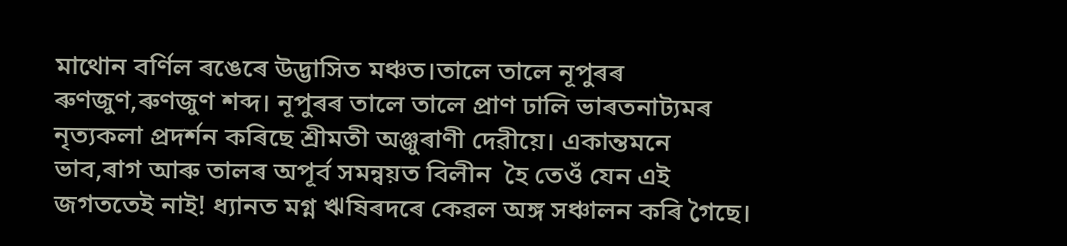মাথোন বৰ্ণিল ৰঙেৰে উদ্ভাসিত মঞ্চত।তালে তালে নূপুৰৰ ৰুণজুণ,ৰুণজুণ শব্দ। নূপুৰৰ তালে তালে প্ৰাণ ঢালি ভাৰতনাট‍্যমৰ নৃত্যকলা প্ৰদৰ্শন কৰিছে শ্ৰীমতী অঞ্জুৰাণী দেৱীয়ে। একান্তমনে ভাব,ৰাগ আৰু তালৰ অপূৰ্ব সমন্বয়ত বিলীন  হৈ তেওঁ যেন এই জগততেই নাই! ধ‍্যানত মগ্ন ঋষিৰদৰে কেৱল অঙ্গ সঞ্চালন কৰি গৈছে।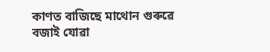কাণত বাজিছে মাথোন গুৰুৱে বজাই যোৱা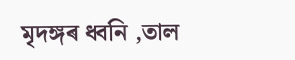মৃদঙ্গৰ ধ্বনি ,তাল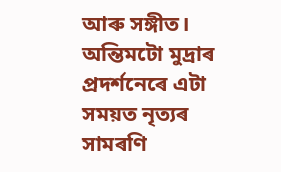আৰু সঙ্গীত।  অন্তিমটো মুদ্ৰাৰ প্ৰদৰ্শনেৰে এটা সময়ত নৃত্যৰ সামৰণি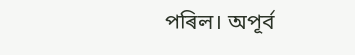পৰিল। অপূৰ্ব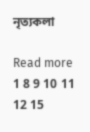নৃত্যকলা

Read more
1 8 9 10 11 12 15